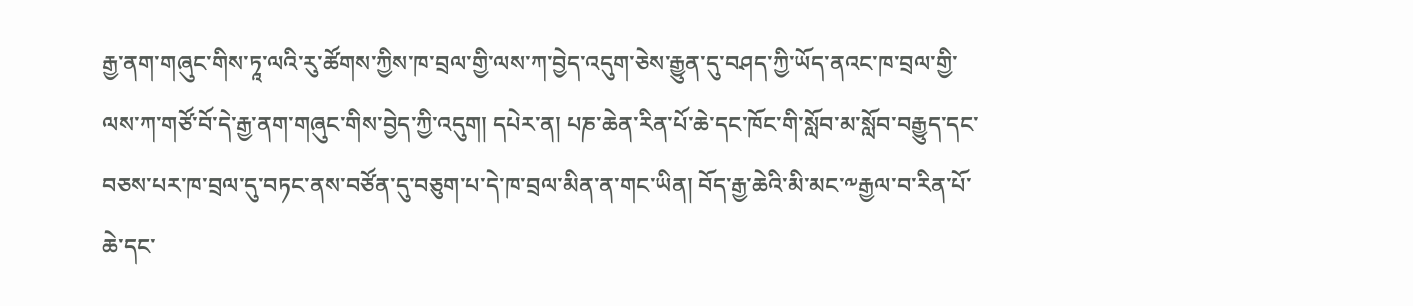རྒྱ་ནག་གཞུང་གིས་ཏཱ་ལའི་རུ་ཚོགས་ཀྱིས་ཁ་བྲལ་གྱི་ལས་ཀ་བྱེད་འདུག་ཅེས་རྒྱུན་དུ་བཤད་ཀྱི་ཡོད་ནའང་ཁ་བྲལ་གྱི་ལས་ཀ་གཙོ་བོ་དེ་རྒྱ་ནག་གཞུང་གིས་བྱེད་ཀྱི་འདུག། དཔེར་ན། པཎ་ཆེན་རིན་པོ་ཆེ་དང་ཁོང་གི་སློབ་མ་སློབ་བརྒྱུད་དང་བཅས་པར་ཁ་བྲལ་དུ་བཏང་ནས་བཙོན་དུ་བཅུག་པ་དེ་ཁ་བྲལ་མིན་ན་གང་ཡིན། བོད་རྒྱ་ཆེའི་མི་མང་༸རྒྱལ་བ་རིན་པོ་ཆེ་དང་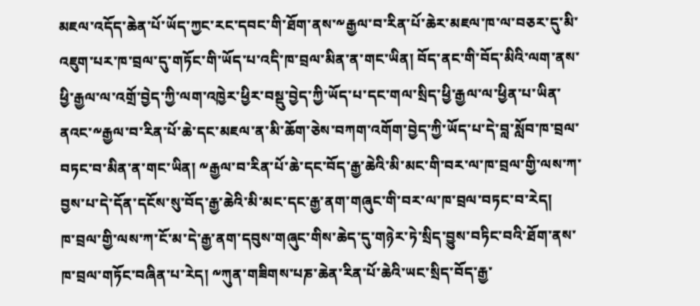མཇལ་འདོད་ཆེན་པོ་ཡོད་ཀྱང་རང་དབང་གི་ཐོག་ནས་༸རྒྱལ་བ་རིན་པོ་ཆེར་མཇལ་ཁ་ལ་བཅར་དུ་མི་འཇུག་པར་ཁ་བྲལ་དུ་གཏོང་གི་ཡོད་པ་འདི་ཁ་བྲལ་མིན་ན་གང་ཡིན། བོད་ནང་གི་བོད་མིའི་ལག་ནས་ཕྱི་རྒྱལ་ལ་འགྲོ་བྱེད་ཀྱི་ལག་འཁྱེར་ཕྱིར་བསྡུ་བྱེད་ཀྱི་ཡོད་པ་དང་གལ་སྲིད་ཕྱི་རྒྱལ་ལ་ཕྱིན་པ་ཡིན་ནའང་༸རྒྱལ་བ་རིན་པོ་ཆེ་དང་མཇལ་ན་མི་ཆོག་ཅེས་བཀག་འགོག་བྱེད་ཀྱི་ཡོད་པ་དེ་བླ་སློབ་ཁ་བྲལ་བཏང་བ་མིན་ན་གང་ཡིན། ༸རྒྱལ་བ་རིན་པོ་ཆེ་དང་བོད་རྒྱ་ཆེའི་མི་མང་གི་བར་ལ་ཁ་བྲལ་གྱི་ལས་ཀ་བྱས་པ་དེ་དོན་དངོས་སུ་བོད་རྒྱ་ཆེའི་མི་མང་དང་རྒྱ་ནག་གཞུང་གི་བར་ལ་ཁ་བྲལ་བཏང་བ་རེད།
ཁ་བྲལ་གྱི་ལས་ཀ་ངོ་མ་དེ་རྒྱ་ནག་དབུས་གཞུང་གིས་ཆེད་དུ་གཉེར་ཏེ་སྲིད་བྱུས་བཏིང་བའི་ཐོག་ནས་ཁ་བྲལ་གཏོང་བཞིན་པ་རེད། ༸ཀུན་གཟིགས་པཎ་ཆེན་རིན་པོ་ཆེའི་ཡང་སྲིད་བོད་རྒྱ་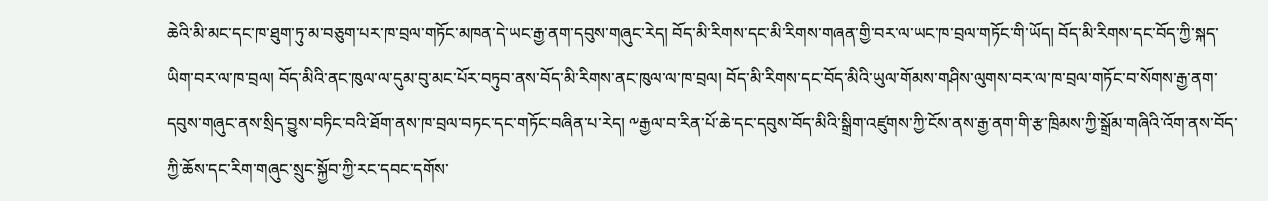ཆེའི་མི་མང་དང་ཁ་ཐུག་ཏུ་མ་བཅུག་པར་ཁ་བྲལ་གཏོང་མཁན་དེ་ཡང་རྒྱ་ནག་དབུས་གཞུང་རེད། བོད་མི་རིགས་དང་མི་རིགས་གཞན་གྱི་བར་ལ་ཡང་ཁ་བྲལ་གཏོང་གི་ཡོད། བོད་མི་རིགས་དང་བོད་ཀྱི་སྐད་ཡིག་བར་ལ་ཁ་བྲལ། བོད་མིའི་ནང་ཁུལ་ལ་དུམ་བུ་མང་པོར་བཏུབ་ནས་བོད་མི་རིགས་ནང་ཁུལ་ལ་ཁ་བྲལ། བོད་མི་རིགས་དང་བོད་མིའི་ཡུལ་གོམས་གཤིས་ལུགས་བར་ལ་ཁ་བྲལ་གཏོང་བ་སོགས་རྒྱ་ནག་དབུས་གཞུང་ནས་སྲིད་བྱུས་བཏིང་བའི་ཐོག་ནས་ཁ་བྲལ་བཏང་དང་གཏོང་བཞིན་པ་རེད། ༸རྒྱལ་བ་རིན་པོ་ཆེ་དང་དབུས་བོད་མིའི་སྒྲིག་འཛུགས་ཀྱི་ངོས་ནས་རྒྱ་ནག་གི་རྩ་ཁྲིམས་ཀྱི་སྒྲོམ་གཞིའི་འོག་ནས་བོད་ཀྱི་ཆོས་དང་རིག་གཞུང་སྲུང་སྐྱོབ་ཀྱི་རང་དབང་དགོས་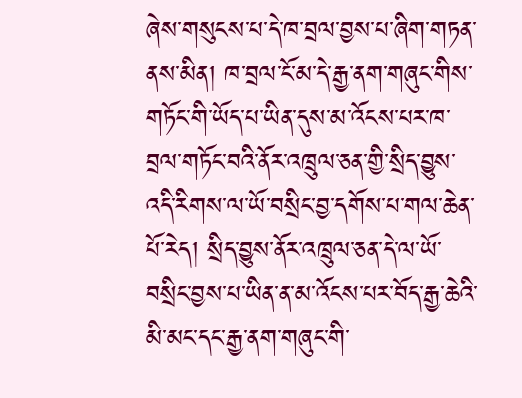ཞེས་གསུངས་པ་དེ་ཁ་བྲལ་བྱས་པ་ཞིག་གཏན་ནས་མིན། ཁ་བྲལ་ངོ་མ་དེ་རྒྱ་ནག་གཞུང་གིས་གཏོང་གི་ཡོད་པ་ཡིན་དུས་མ་འོངས་པར་ཁ་བྲལ་གཏོང་བའི་ནོར་འཁྲུལ་ཅན་གྱི་སྲིད་བྱུས་འདི་རིགས་ལ་ཡོ་བསྲིང་བྱ་དགོས་པ་གལ་ཆེན་པོ་རེད། སྲིད་བྱུས་ནོར་འཁྲུལ་ཅན་དེ་ལ་ཡོ་བསྲིང་བྱས་པ་ཡིན་ན་མ་འོངས་པར་བོད་རྒྱ་ཆེའི་མི་མང་དང་རྒྱ་ནག་གཞུང་གི་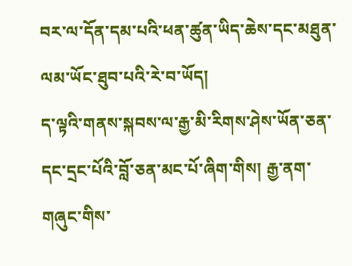བར་ལ་དོན་དམ་པའི་ཕན་ཚུན་ཡིད་ཆེས་དང་མཐུན་ལམ་ཡོང་ཐུབ་པའི་རེ་བ་ཡོད།
ད་ལྟའི་གནས་སྐབས་ལ་རྒྱ་མི་རིགས་ཤེས་ཡོན་ཅན་དང་དྲང་པོའི་བློ་ཅན་མང་པོ་ཞིག་གིས། རྒྱ་ནག་གཞུང་གིས་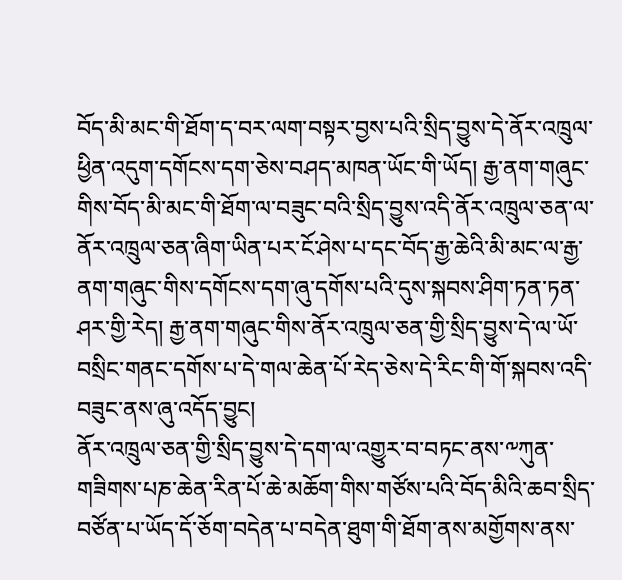བོད་མི་མང་གི་ཐོག་ད་བར་ལག་བསྟར་བྱས་པའི་སྲིད་བྱུས་དེ་ནོར་འཁྲུལ་ཕྱིན་འདུག་དགོངས་དག་ཅེས་བཤད་མཁན་ཡོང་གི་ཡོད། རྒྱ་ནག་གཞུང་གིས་བོད་མི་མང་གི་ཐོག་ལ་བཟུང་བའི་སྲིད་བྱུས་འདི་ནོར་འཁྲུལ་ཅན་ལ་ནོར་འཁྲུལ་ཅན་ཞིག་ཡིན་པར་ངོ་ཤེས་པ་དང་བོད་རྒྱ་ཆེའི་མི་མང་ལ་རྒྱ་ནག་གཞུང་གིས་དགོངས་དག་ཞུ་དགོས་པའི་དུས་སྐབས་ཤིག་ཏན་ཏན་ཤར་གྱི་རེད། རྒྱ་ནག་གཞུང་གིས་ནོར་འཁྲུལ་ཅན་གྱི་སྲིད་བྱུས་དེ་ལ་ཡོ་བསྲིང་གནང་དགོས་པ་དེ་གལ་ཆེན་པོ་རེད་ཅེས་དེ་རིང་གི་གོ་སྐབས་འདི་བཟུང་ནས་ཞུ་འདོད་བྱུང།
ནོར་འཁྲུལ་ཅན་གྱི་སྲིད་བྱུས་དེ་དག་ལ་འགྱུར་བ་བཏང་ནས་༸ཀུན་གཟིགས་པཎ་ཆེན་རིན་པོ་ཆེ་མཆོག་གིས་གཙོས་པའི་བོད་མིའི་ཆབ་སྲིད་བཙོན་པ་ཡོད་དོ་ཅོག་བདེན་པ་བདེན་ཐུག་གི་ཐོག་ནས་མགྱོགས་ནས་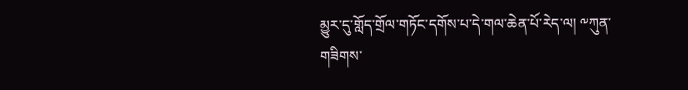མྱུར་དུ་གློད་གྲོལ་གཏོང་དགོས་པ་དེ་གལ་ཆེན་པོ་རེད་ལ། ༸ཀུན་གཟིགས་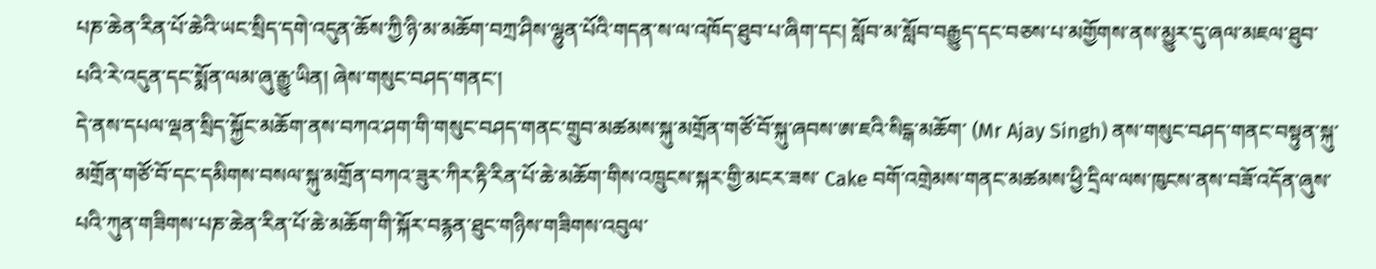པཎ་ཆེན་རིན་པོ་ཆེའི་ཡང་སྲིད་དགེ་འདུན་ཆོས་ཀྱི་ཉི་མ་མཆོག་བཀྲ་ཤིས་ལྷུན་པོའི་གདན་ས་ལ་འཁོད་ཐུབ་པ་ཞིག་དང། སློབ་མ་སློབ་བརྒྱུད་དང་བཅས་པ་མགྱོགས་ནས་མྱུར་དུ་ཞལ་མཇལ་ཐུབ་པའི་རེ་འདུན་དང་སྨོན་ལམ་ཞུ་རྒྱུ་ཡིན། ཞེས་གསུང་བཤད་གནང་།
དེ་ནས་དཔལ་ལྡན་སྲིད་སྐྱོང་མཆོག་ནས་བཀའ་ཤག་གི་གསུང་བཤད་གནང་གྲུབ་མཚམས་སྐུ་མགྲོན་གཙོ་བོ་སྐུ་ཞབས་ཨ་ཇའི་སིངྒ་མཆོག་ (Mr Ajay Singh) ནས་གསུང་བཤད་གནང་བསྟུན་སྐུ་མགྲོན་གཙོ་བོ་དང་དམིགས་བསལ་སྐུ་མགྲོན་བཀའ་ཟུར་ཀིར་རྟི་རིན་པོ་ཆེ་མཆོག་གིས་འཁྲུངས་སྐར་གྱི་མངར་ཟས་ Cake བགོ་འགྲེམས་གནང་མཚམས་ཕྱི་དྲིལ་ལས་ཁུངས་ནས་བཟོ་འདོན་ཞུས་པའི་ཀུན་གཟིགས་པཎ་ཆེན་རིན་པོ་ཆེ་མཆོག་གི་སྐོར་བརྙན་ཐུང་གཉིས་གཟིགས་འབུལ་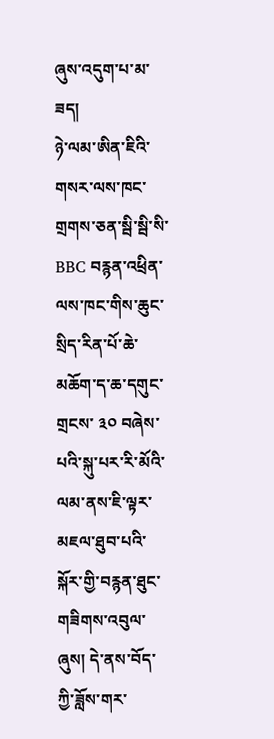ཞུས་འདུག་པ་མ་ཟད།
ཉེ་ལམ་ཨིན་ཇིའི་གསར་ལས་ཁང་གྲགས་ཅན་སྦི་སྦི་སི་ BBC བརྙན་འཕྲིན་ལས་ཁང་གིས་ཆུང་སྲིད་རིན་པོ་ཆེ་མཆོག་ད་ཆ་དགུང་གྲངས་ ༣༠ བཞེས་པའི་སྐུ་པར་རི་མོའི་ལམ་ནས་ཇི་ལྟར་མཇལ་ཐུབ་པའི་སྐོར་གྱི་བརྙན་ཐུང་གཟིགས་འབུལ་ཞུས། དེ་ནས་བོད་ཀྱི་ཟློས་གར་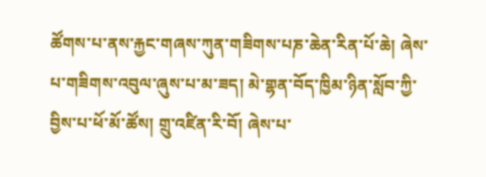ཚོགས་པ་ནས་རྐྱང་གཞས་ཀུན་གཟིགས་པཎ་ཆེན་རིན་པོ་ཆེ། ཞེས་པ་གཟིགས་འབུལ་ཞུས་པ་མ་ཟད། མེ་གྷན་བོད་ཁྱིམ་ཉིན་སློབ་ཀྱི་བྱིས་པ་ཕོ་མོ་ཚོས། གྲུ་འཛིན་རི་བོ། ཞེས་པ་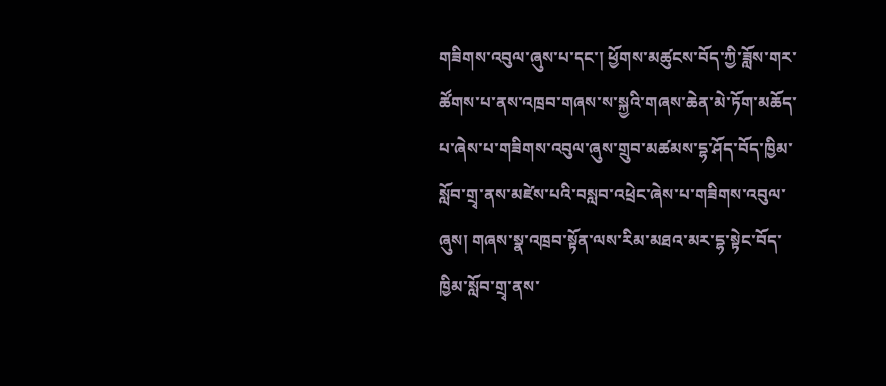གཟིགས་འབུལ་ཞུས་པ་དང་། ཕྱོགས་མཚུངས་བོད་ཀྱི་ཟློས་གར་ཚོགས་པ་ནས་འཁྲབ་གཞས་ས་སྐྱའི་གཞས་ཆེན་མེ་ཏོག་མཆོད་པ་ཞེས་པ་གཟིགས་འབུལ་ཞུས་གྲུབ་མཚམས་དྷ་ཤོད་བོད་ཁྱིམ་སློབ་གྲྭ་ནས་མཛེས་པའི་བསླབ་འཕྲེང་ཞེས་པ་གཟིགས་འབུལ་ཞུས། གཞས་སྣ་འཁྲབ་སྟོན་ལས་རིམ་མཐའ་མར་དྷ་སྟེང་བོད་ཁྱིམ་སློབ་གྲྭ་ནས་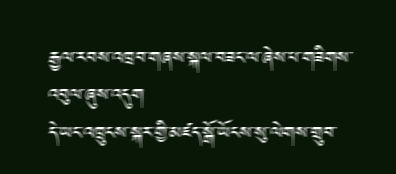རྒྱལ་རབས་འཁྲབ་གཞས་སྐལ་བཟང་ལ་ཞེས་པ་གཟིགས་འབུལ་ཞུས་འདུག
དེ་ཡང་འཁྲུངས་སྐར་གྱི་མཛད་སྒོ་ཡོངས་སུ་ལེགས་གྲུབ་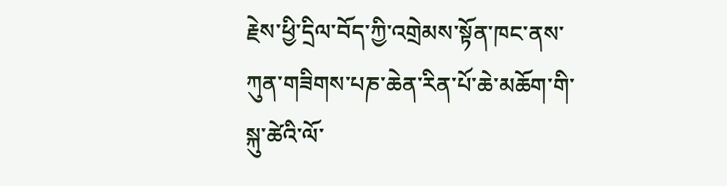རྗེས་ཕྱི་དྲིལ་བོད་ཀྱི་འགྲེམས་སྟོན་ཁང་ནས་ཀུན་གཟིགས་པཎ་ཆེན་རིན་པོ་ཆེ་མཆོག་གི་སྐུ་ཚེའི་ལོ་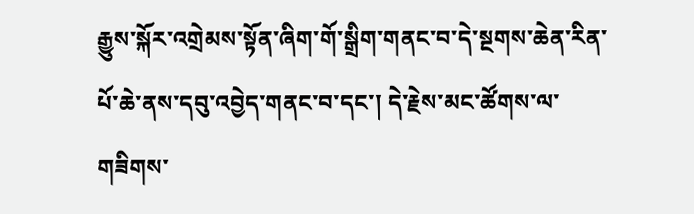རྒྱུས་སྐོར་འགྲེམས་སྟོན་ཞིག་གོ་སྒྲིག་གནང་བ་དེ་སྔགས་ཆེན་རིན་པོ་ཆེ་ནས་དབུ་འབྱེད་གནང་བ་དང་། དེ་རྗེས་མང་ཚོགས་ལ་གཟིགས་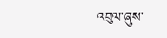འབུལ་ཞུས་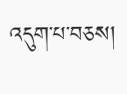འདུག་པ་བཅས།